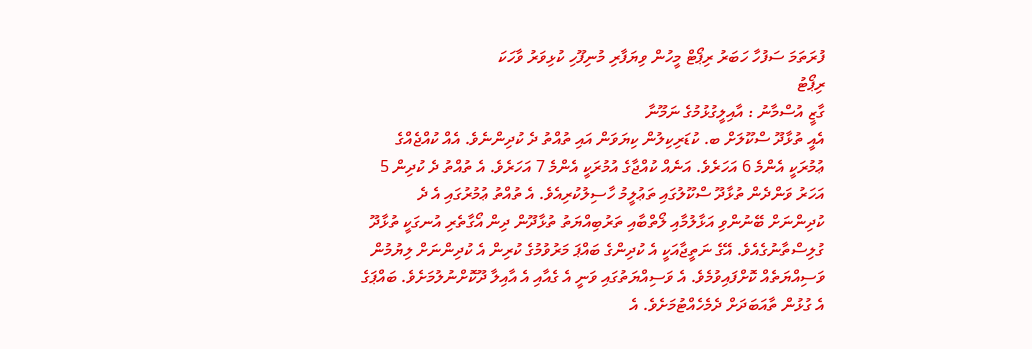ފުރަތަމަ ސަފުހާ ހަބަރު ރިޕޯޓް މީހުން ވިޔަފާރި މުނިފޫހި ކުޅިވަރު ވާހަކަ
ރިޕޯޓު
ގާޒީ އުސްމާނު : އާއިލީގުޅުމުގެ ނަމޫނާ
އެއީ ތުޅާދޫ ސްކޫލަށް ބ. ކުޑަރިކިލުން ކިޔަވަން އައި ތުއްތު ދެ ކުދިންނެވެ. އެއް ކުއްޖެއްގެ ޢުމުރަކީ އެންމެ 6 އަހަރެވެ. އަނެއް ކުއްޖާގެ އުމުރަކީ އެންމެ 7 އަހަރެވެ. އެ ތުއްތު ދެ ކުދިން 5 އަހަރު ވަންދެން ތުޅާދޫ ސްކޫލުގައި ތަޢުލީމު ހާސިލުކުރިއެވެ. އެ ތުއްތު ޢުމުރުގައި އެ ދެ ކުދިންނަށް ބޭނުންވި އަޅާލުމާއި ލޯތްބާއި ތަރުބިއްޔަތު ތުޅާދޫން ދިން އޯގާތެރި އުނގަކީ ތުޅާދޫ ގުލިސްތާނުގެއެވެ. އޭގެ ނަތީޖާއަކީ އެ ކުދިންގެ ބައްޕަ މަރުވުމުގެ ކުރިން އެ ކުދިންނަށް ލިޔުމުން ވަސިއްޔަތެއް ކޮށްފައިވުމެވެ. އެ ވަސިއްޔަތުގައި ވަނީ އެ ގެއާއި އެ އާއިލާ ދޫކޮށްނުލުމަށެވެ. ބައްޕަގެ އެ ގުޅުން ތާއަބަދަށް ދެމެހެއްޓުމަށެވެ. އެ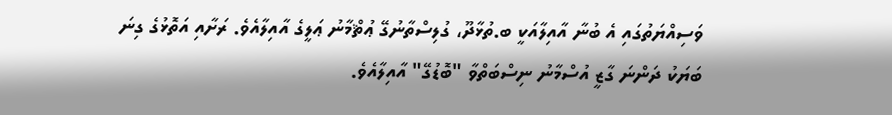ވަސިއްޔަތުގައި އެ ބުނާ އާއިލާއަކީ ބ.ތުޅާދޫ، ގުލިސްތާނުގޭ ޢުޘްމާނު ޢަލީގެ އާއިލާއެވެ. ރަށާއި އަތޮޅުގެ ގިނަ ބަޔަކު ދަންނަ ގާޒީ އުސްމާނު ނިސްބަތްވާ "ބޮޑުގޭ" އާއިލާއެވެ.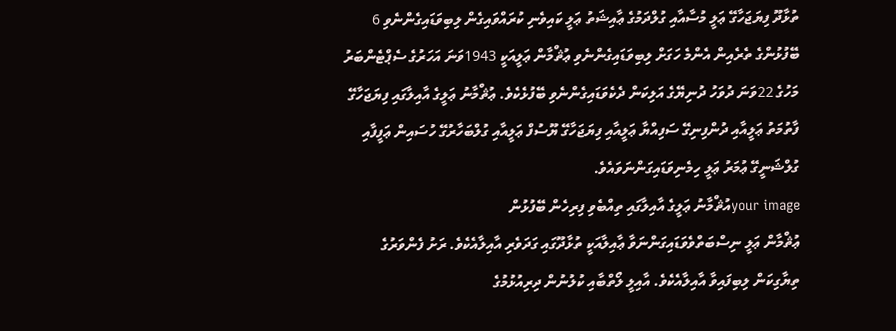ތުޅާދޫ ފިޔަޖަހާގޭ ޢަލީ މުސާއާއި ގުލްދަމުގެ ޢާއިޝަތު ޢަލީ ކައިވެނި ކުރައްވައިގެން ލިބިވަޑައިގެންނެވި 6 ބޭފުޅުންގެ ތެރެއިން އެންމެ ހަގަށް ލިބިވަޑައިގެންނެވި ޢުޘްމާން ޢަލީއަކީ 1943ވަނަ އަހަރުގެ ސެޕްޓެންބަރު މަހުގެ 22ވަނަ ދުވަހު ދުނިޔޭގެ އަލިކަން ދެކެވަޑައިގެންނެވި ބޭފުޅެކެވެ. ޢުޘްމާނު ޢަލީގެ އާއިލާގައި ފިޔަޖަހާގޭ ފާތުމަތު ޢަލީއާއި ދުންފިނިގޭ ސަފިއްޔާ ޢަލީއާއި ފިޔަޖަހާގޭ ޔޫސުފް ޢަލީއާއި ގުލްބަހާރުގޭ ހުސައިން ޢަފީފާއި ގުލްޝަނީގޭ ޢުމަރު ޢަލީ ހިމެނިވަޑައިގަންނަވައެވެ.
your imageއުޘްމާނު ޢަލީގެ އާއިލާގައި ތިއްބެވި ފިރިހެން ބޭފުޅުން
ޢުޘްމާން ޢަލީ ނިސްބަތްވެވަޑައިގަންނަވާ ޢާއިލާއަކީ ތުޅާދޫގައި ގަދަވެރި އާއިލާއެކެވެ. ރަށު ފެންވަރުގެ ތިޔާގިކަން ލިބިފައިވާ އާއިލާއެކެވެ. އާއިލީ ލޯތްބާއި ކުލުނުން ދިރިއުޅުމުގެ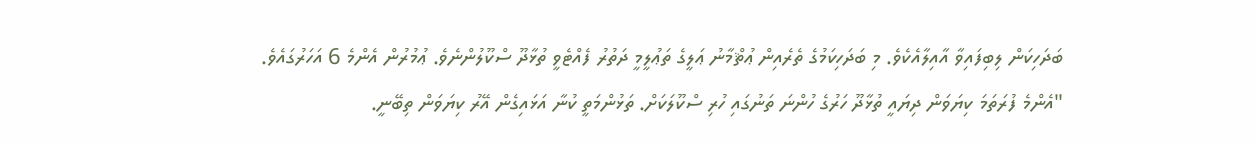ބަދަހިކަން ލިބިފައިވާ އާއިލާއެކެވެ. މި ބަދަހިކަމުގެ ތެރެއިން ޢުޘްމާނު ޢަލީގެ ތަޢުލީމީ ދަތުރު ފެއްޓެވީ ތުޅާދޫ ސްކޫލުންނެވެ. ޢުމުރުން އެންމެ 6 އަހަރުގައެވެ.
"އެންމެ ފުރަތަމަ ކިޔަވަން ދިޔައީ ތުޅާދޫ ހަރުގެ ހުންނަ ތަނުގައި ހުރި ސްކޫލަކަށް. ތަޅުންމަތީ ކުނާ އަޅައިގެން އޭރު ކިޔަވަން ތިބޭނީ.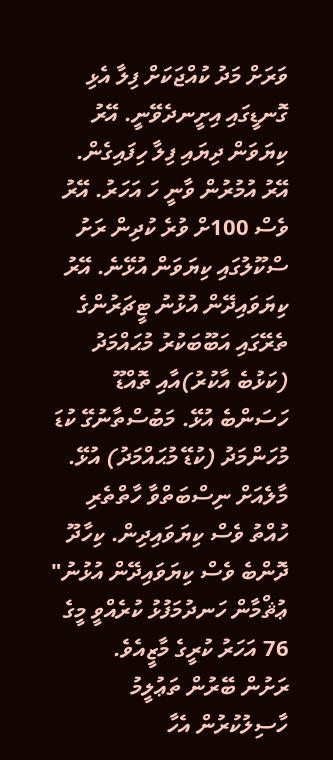ވަރަށް މަދު ކުއްޖަކަށް ފިލާ އެޅި ގޮނޑީގައި އިށީނދެވޭނީ. އޭރު ކިޔަވަން ދިޔައި ފިލާ ހިފައިގެން. އޭރު އުމުރުން ވާނީ ހަ އަހަރު. އޭރު ވެސް 100ށް ވުރެ ކުދިން ރަށު ސްކޫލުގައި ކިޔަވަން އުޅޭނެ. އޭރު ކިޔަވައިދޭން އުޅުނު ޓީޗަރުންގެ ތެރޭގައި އަބޫބަކުރު މުޙައްމަދު (ކަޅުބެ އާކުރު)އާއި ތޮއްޑޫ ހަސަންބެ އުޅޭ. މަބުސްތާނުގޭ ކުޑަ މުހަންމަދު (ކުޑޭ މުޙައްމަދު) އުޅޭ. މާލެއަށް ނިސްބަތްވާ ހާތްތެރި ހުއްތު ވެސް ކިޔަވައިދިން. ކިހާދޫ ދޮންބެ ވެސް ކިޔަވައިދޭން އުޅުނު" ޢުޘްމާން ހަނދުމަފުޅު ކުރެއްވީ މީގެ 76 އަހަރު ކުރީގެ މާޒީއެވެ.
ރަށުން ބޭރުން ތަޢުލީމު ހާސިލުކުރުން އެހާ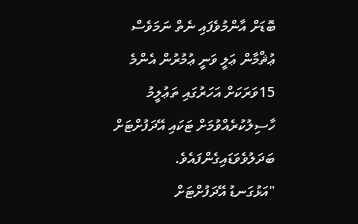ބޮޑަށް އާންމުވެފައި ނެތް ނަމަވެސް ޢުޘްމާން ޢަލީ ވަނީ ޢުމުރުން އެންމެ 15ވަރަކަށް އަހަރުގައި ތަޢުލީމު ހާސިލުކުރެއްވުމަށް ޓަކައި އޭދަފުށްޓަށް ބަދަލުވެވަޑައިގެންފައެވެ.
"އަޅުގަނޑު އޭދަފުށްޓަށް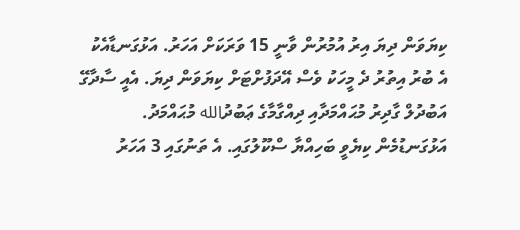ކިޔަވަން ދިޔަ އިރު އުމުރުން ވާނީ 15 ވަރަކަށް އަހަރު. އަޅުގަނޑާއެކު އެ ބުރު އިތުރު ދެ މީހަކު ވެސް އޭދަފުށްޓަށް ކިޔަވަން ދިޔަ. އެއީ ސާދާގޭ އަބުދުލް ގާދިރު މުޙައްމަދާއި ދިއްގާމާގެ ޢަބުދުالله މުޙައްމަދު. އަޅުގަނޑުމެން ކިޔެވީ ބަހިއްޔާ ސްކޫލުގައި. އެ ތަނުގައި 3 އަހަރު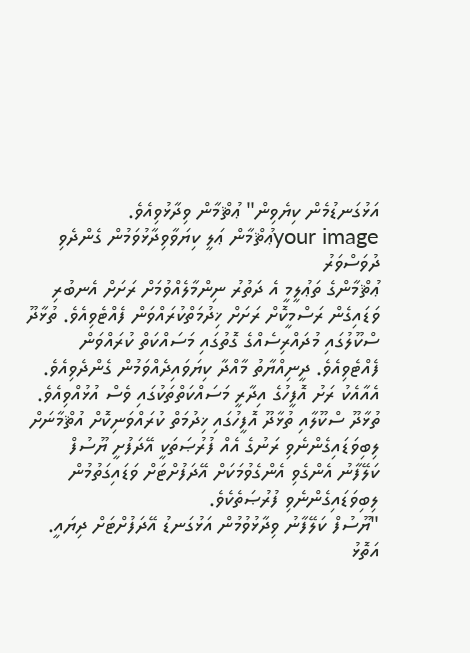އަޅުގަނޑުމެން ކިޔެވިން" ޢުޘްމާން ވިދާޅުވިއެވެ.
your imageޢުޘްމާން ޢަލީ ކިޔަވާވިދާޅުވަމުން ގެންދެވި ދުވަސްވަރު
ޢުޘްމާންގެ ތަޢުލީމީ އެ ދަތުރު ނިންމާލެއްވުމަށް ރަށަށް އެނބުރި ވަޑައިގެން ރަސްމީކޮށް ރަށަށް ޚިދުމަތްކުރައްވަން ފެއްޓެވިއެވެ. ތުޅާދޫ ސްކޫލުގައި މުދައްރިސެއްގެ ގޮތުގައި މަސައްކަތް ކުރައްވަން ފެއްޓެވިއެވެ. ދީނިއްޔާތު މާއްދާ ކިޔަވައިދެއްވަމުން ގެންދެވިއެވެ.  އެއާއެކު ރަށު އޮފީހުގެ އިދާރީ މަސައްކަތްތަކުގައި ވެސް އުޅުއްވިއެވެ.
ތުޅާދޫ ސްކޫލާއި ތުޅާދޫ އޮފީހުގައި ޚިދުމަތް ކުރައްވަނިކޮށް އުޘްމާނަށް ލިބިވަޑައިގެންނެވި ރަނުގެ އެއް ފުރުޞަތަކީ އޭދަފުށީ ޔޫސުފް ކަލޭފާނު އެންގެވި އެންގެވުމަކަށް އޭދަފުށްޓަށް ވަޑައިގަތުމުން ލިބިވަޑައިގެންނެވި ފުރުޞަތެކެވެ.
"ޔޫސުފް ކަލޭފާނު ވިދާޅުވުމުން އަޅުގަނޑު އޭދަފުށްޓަށް ދިޔައީ. އަތޮޅު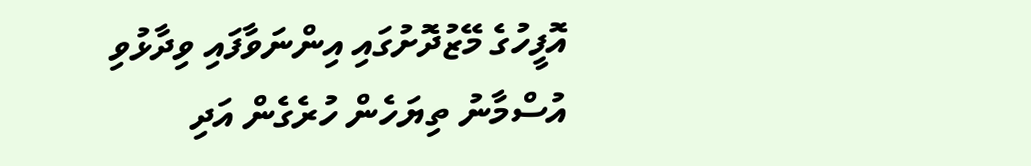އޮފީހުގެ މޭޒުދޮށުގައި އިންނަވާފައި ވިދާޅުވި އުސްމާނު ތިޔަހެން ހުރެގެން އަދި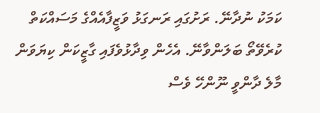ކަމަކު ނުދާނޭ. ރަށުގައި ރަނގަޅު ވަޒީފާއެއްގެ މަސައްކަތް ކުރެވޭތޯ ބަލަންވާނޭ. އެހެން ވިދާޅުވެފައި ގާޒީކަން ކިޔަވަން މާލެ ދާންވީ ނޫންހޭ ވެސް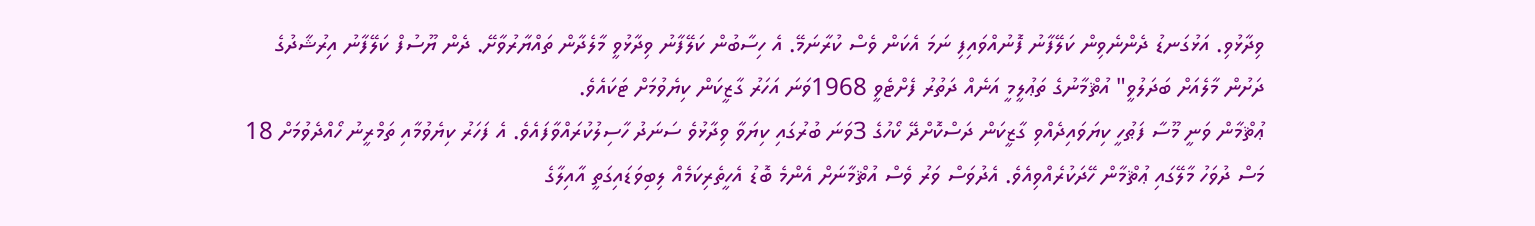ވިދާޅުވި. އަޅުގަނޑު ދެންނެވިން ކަލޭފާނު ފޮނުއްވައިފި ނަމަ އެކަން ވެސް ކުރާނަމޭ. އެ ހިސާބުން ކަލޭފާނު ވިދާޅުވީ މާލެދާން ތައްޔާރުވާށޭ. ދެން ޔޫސުފް ކަލޭފާނު އިރުޝާދުގެ ދަށުން މާލެއަށް ބަދަލުވީ" އުޘްމާނުގެ ތަޢުލީމީ އަނެއް ދަތުރު ފެށްޓެވީ 1968ވަނަ އަހަރު ގާޒީކަން ކިޔެވުމަށް ޓަކައެވެ.
ޢުޘްމާން ވަނީ މޫސާ ފަޠުހީ ކިޔަވައިދެއްވި ގާޒީކަން ދަސްކޮށްދޭ ކޯހުގެ 3ވަނަ ބުރުގައި ކިޔަވާ ވިދާޅުވެ ސަނަދު ހާސިލުކުރައްވާފައެވެ. އެ ފަހަރު ކިޔެވުމާއި ތަމްރީނު ހޯއްދެވުމަށް 18 މަސް ދުވަހު މާލޭގައި ޢުޘްމާން ހޭދަކުރެއްވިއެވެ. އެދުވަސް ވަރު ވެސް އުޘްމާނަށް އެންމެ ބޮޑު އެހީތެރިކަމެއް ލިބިވަޑައިގަތީ އާއިލާގެ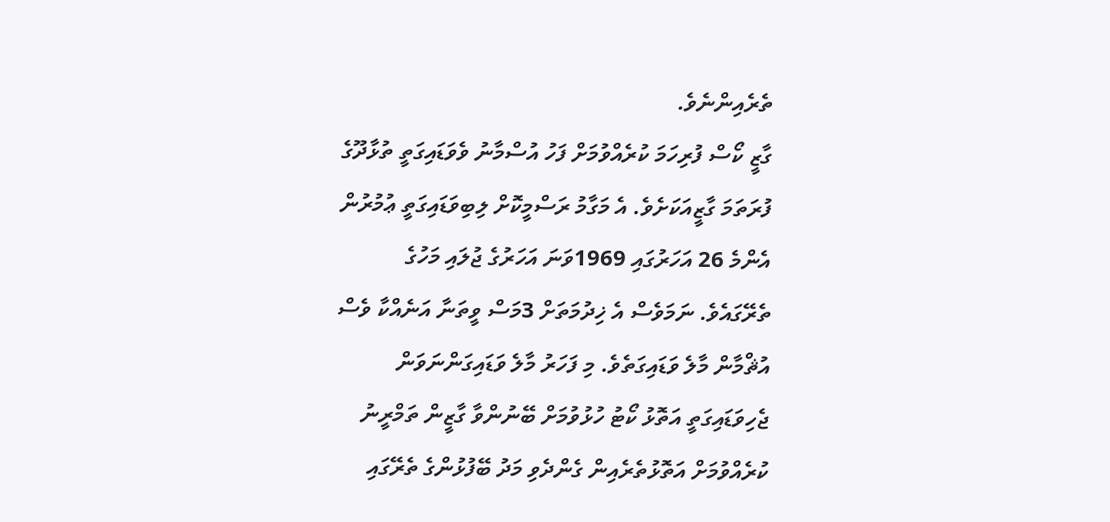ތެރެއިންނެވެ.
ގާޒީ ކޯސް ފުރިހަމަ ކުރެއްވުމަށް ފަހު އުސްމާނު ވެވަޑައިގަތީ ތުޅާދޫގެ ފުރަތަމަ ގާޒީއަކަށެވެ. އެ މަގާމު ރަސްމީކޮށް ލިބިވަޑައިގަތީ ޢުމުރުން އެންމެ 26 އަހަރުގައި 1969ވަނަ އަހަރުގެ ޖުލައި މަހުގެ ތެރޭގައެވެ. ނަމަވެސް އެ ޚިދުމަތަށް 3މަސް ވީތަނާ އަނެއްކާ ވެސް އުޘްމާން މާލެ ވަޑައިގަތެވެ. މި ފަހަރު މާލެ ވަޑައިގަންނަވަން ޖެހިވަޑައިގަތީ އަތޮޅު ކޯޓު ހުޅުވުމަށް ބޭނުންވާ ގާޒީން ތަމްރީނު ކުރެއްވުމަށް އަތޮޅުތެރެއިން ގެންދެވި މަދު ބޭފުޅުންގެ ތެރޭގައި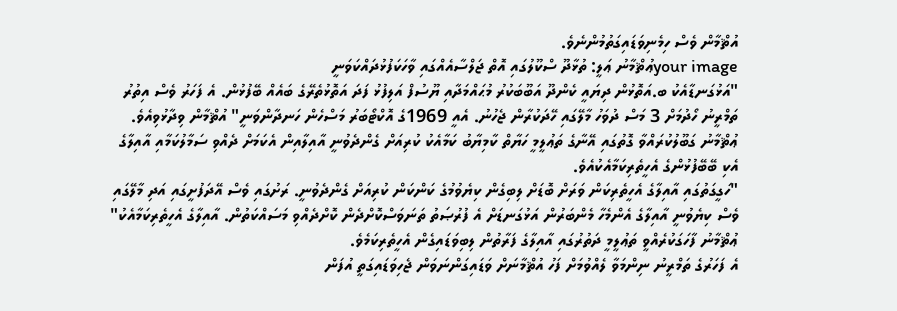އުޘްމާން ވެސް ހިމެނިވަޑައިގަތުމުންނެވެ.
your imageޢުޘްމާނު ޢަލީ: ތުޅާދޫ ސްކޫލުގައި އޮތް ޖަލްސާއެއްގައި ވާހަކަފުޅުދައްކަވަނީ
"އަޅުގަނޑާއެކު ބ.އަތޮޅުން ދިޔައީ ކެންދޫ އަބޫބަކުރު މުޙައްމަދާއި ޔޫސުފް އަލިފުޅު ފަދަ އަތޮޅުތެރޭގެ ބައެއް ބޭފުޅުން. އެ ފަހަރު ވެސް އިތުރު ތަމްރީނު ހޯދުމަށް 3 މަސް ދުވަހު މާލޭގައި ހޭދަކުރާން ޖެހުނު. އެއީ 1969ގެ އޮކްޓޯބަރު މަސްހެން ހަނދާންވަނީ" އުޘްމާން ވިދާޅުވިއެވެ.
ޢުޘްމާނު ގަބޫލުކުރައްވާ ގޮތުގައި އޭނާގެ ތަޢުލީމީ ހަޔާތް ކާމިޔާބު ކަމާއެކު ކުރިއަށް ގެންދެވުނީ އާއިލާއިން އެކަމަށް ދެއްވި ސަމާލުކަމާއި އާއިލާގެ އެކި ބޭބޭފުޅުންގެ އެހީތެރިކަމާއެކުއެވެ.
"ހަގީގަތުގައި އާއިލާގެ އެހީތެރިކަން ވަރަށް ބޮޑަށް ލިބިގެން ކިޔެވުމުގެ ކަންކަން ކުރިއަށް ގެންދެވުނީ. ރަށުގައި ވެސް އޭދަފުށީގައި އަދި މާލޭގައި ވެސް ކިޔެވުނީ އާއިލާގެ އެންމެހާ މެންބަރުން އަޅުގަނޑަށް އެ ފުރުޞަތު ތަނަވަސްކޮށްދެން ކޮށްދެއްވި މަސައްކަތުން. އާއިލާގެ އެހީތެރިކަމާއެކު" ޢުޘްމާނު ފާހަގަކުރެއްވީ ތަޢުލީމީ ދަތުރުގައި އާއިލާގެ ފަރާތުން ލިބިވަޑައިގެން އެހީތެރިކަމެވެ.
އެ ފަހަރުގެ ތަމްރީނު ނިންމަވާ ލެއްވުމަށް ފަހު އުޘްމާނަށް ވަޑައިގަންނަވަން ޖެހިވަޑައިގަތީ އުފަން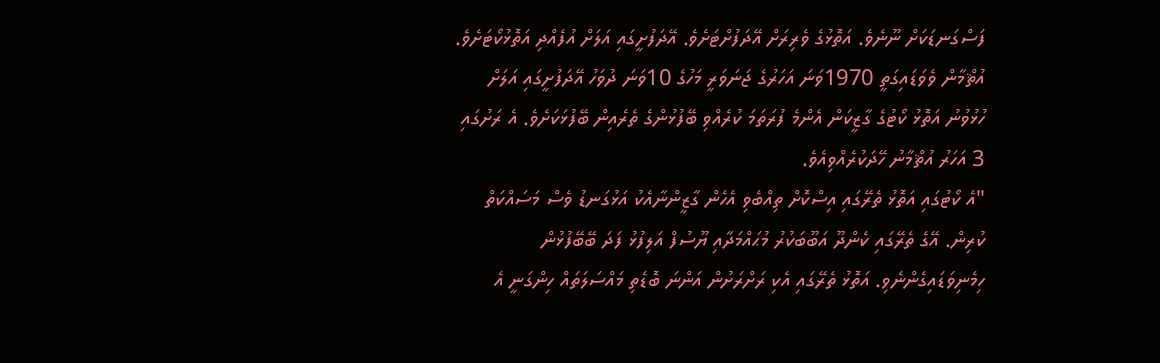ފަސްގަނޑަކަށް ނޫނެވެ. އަތޮޅުގެ ވެރިރަށް އޭދަފުށްޓަށެވެ. އޭދަފުށީގައި އަލަށް އުފެއްދި އަތޮޅުކޯޓަށެވެ. އުޘްމާން ވެވަޑައިގަތީ 1970ވަނަ އަހަރުގެ ޖަނަވަރީ މަހުގެ 10ވަނަ ދުވަހު އޭދަފުށީގައި އަލަށް ހުޅުވުނު އަތޮޅު ކޯޓުގެ ގާޒީކަން އެންމެ ފުރަތަމަ ކުރެއްވި ބޭފުޅުންގެ ތެރެއިން ބޭފުޅަކަށެވެ. އެ ރަށުގައި 3 އަހަރު އުޘްމާނު ހޭދަކުރެއްވިއެވެ.
"އެ ކޯޓުގައި އަތޮޅު ތެރޭގައި އިސްކޮށް ތިއްބެވި އެހެން ގާޒީންނާއެކު އަޅުގަނޑު ވެސް މަސައްކަތް ކުރިން. އޭގެ ތެރޭގައި ކެންދޫ އަބޫބަކުރު މުޙައްމަދާއި ޔޫސުފް އަލިފުޅު ފަދަ ބޭބޭފުޅުން ހިމެނިވަޑައިގެންނެވި. އަތޮޅު ތެރޭގައި އެކި ރަށްރަށުން އަންނަ ބޮޑެތި މައްސަލަތައް ހިންގަނީ އެ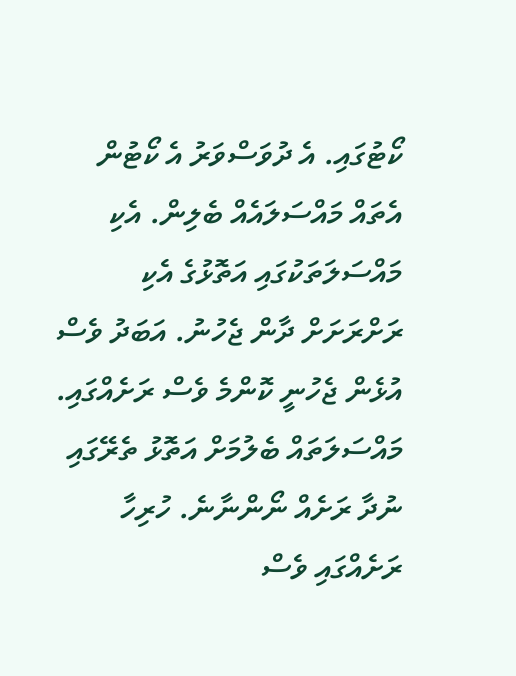ކޯޓުގައި. އެ ދުވަސްވަރު އެ ކޯޓުން އެތައް މައްސަލައެއް ބެލިން. އެކި މައްސަލަތަކުގައި އަތޮޅުގެ އެކި ރަށްރަށަށް ދާން ޖެހުނު. އަބަދު ވެސް އުޅެން ޖެހުނީ ކޮންމެ ވެސް ރަށެއްގައި. މައްސަލަތައް ބެލުމަށް އަތޮޅު ތެރޭގައި ނުދާ ރަށެއް ނޯންނާނެ. ހުރިހާ ރަށެއްގައި ވެސް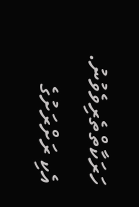ހަރަކާތްތެރިވެވުނު. އެކި ރަށްރަށުގެ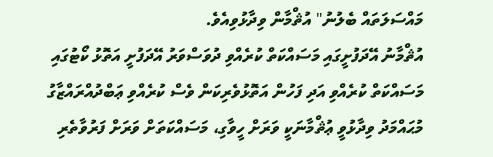މައްސަލަތައް ބެލުނު" އުޘްމާން ވިދާޅުވިއެވެ.
އުޘްމާނު އޭދަފުށީގައި މަސައްކަތް ކުރެއްވި ދުވަސްވަރު އޭދަފުށީ އަތޮޅު ކޯޓުގައި މަސައްކަތް ކުރެއްވި އަދި ފަހުން އަތޮޅުވެރިކަން ވެސް ކުރެއްވި ޢަބްދުއްރައްޒާގު މުޙައްމަދު ވިދާޅުވީ ޢުޘްމާނަކީ ވަރަށް ހީވާގި، މަސައްކަތަށް ވަރަށް ފަރުވާތެރި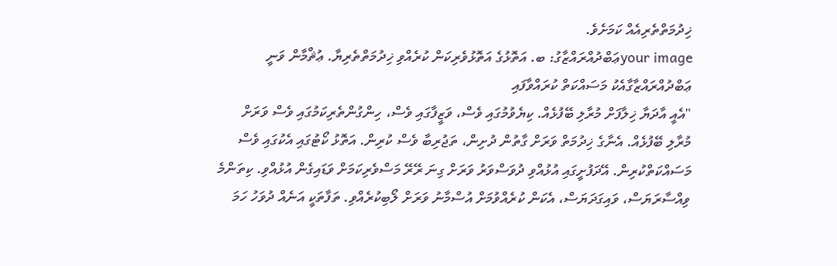ޚިދުމަތްތެރިއެއް ކަމަށެވެ.
your imageޢަބްދުއްރައްޒާގު: ބ. އަތޮޅުގެ އަތޮޅުވެރިކަން ކުރެއްވި ޚިދުމަތްތެރިޔާ. ޢުޘްމާން ވަނީ ޢަބްދުއްރައްޒާގާއެކު މަސައްކަތް ކުރައްވާފައި
"އެއީ އާދަޔާ ޚިލާފަށް މުރާލި ބޭފުޅެއް. ކިޔެވުމުގައި ވެސް، ވަޒީފާގައި ވެސް، ހިންގުންތެރިކަމުގައި ވެސް ވަރަށް މުރާލި ބޭފުޅެއް. އެނާގެ ޚިދުމަތް ވަރަށް ގާތުން ދުށިން، ތަޖުރިބާ ވެސް ކުރިން. އަތޮޅު ކޯޓުގައި އެކުގައި ވެސް މަސައްކަތްކުރިން. އޭދަފުށީގައި އުޅުއްވި ދުވަސްވަރު ވަރަށް ގިނަ ރޭރޭ މަސްވެރިކަމަށް ވަޑައިގެން އުޅުއްވި. ކިތަންމެ ވިއްސާރަޔަސް، ވައިގަދަޔަސް، އެކަން ކުރެއްވުމަށް އުސްމާނު ވަރަށް ލޯބިކުރެއްވި. ތަފާތަކީ އަނެއް ދުވަހު ހަމަ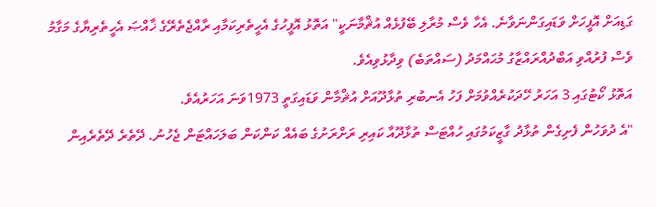ގަޑިއަށް އޮފީހަށް ވަޑައިގަންނަވާނެ. އެހާ ވެސް މުރާލި ބޭފުޅެއް އުޘްމާނަކީ" އަތޮޅު އޮފީހުގެ އެހީތެރިކަމާއި ރާއްޖެތެރޭގެ ޚާއްޞަ އެހީތެރިޔާގެ މަގާމު ވެސް ފުރުއްވި އަބްދުއްރައްޒާގު މުޙައްމަދު (ސައްތަބެ) ވިދާޅުވިއެވެ.
އަތޮޅު ކޯޓުގައި 3 އަހަރު ހޭދަކުރެއްވުމަށް ފަހު އެނބުރި ތުޅާދޫއަށް އުޘްމާން ވަޑައިގަތީ 1973ވަނަ އަހަރުއެވެ.
"އެ ދުވަހުން ފެށިގެން ތުޅާދު ގާޒީކަމުގައި ހުއްޓަސް ތުޅާދޫއާ ކައިރި ރަށްރަށުގެ ބައެއް ކަންކަން ބަލަހައްޓަން ޖެހުނު. ދޭތެރެ ދޭތެރެއިން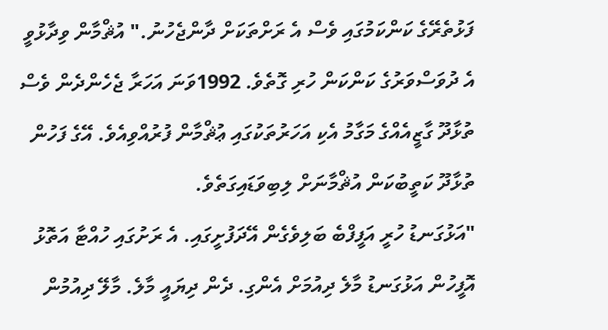ފަޅުތެރޭގެ ކަންކަމުގައި ވެސް އެ ރަށްތަކަށް ދާންޖެހުނު." އުޘްމާން ވިދާޅުވީ އެ ދުވަސްވަރުގެ ކަންކަން ހުރި ގޮތެވެ. 1992ވަނަ އަހަރާ ޖެހެންދެން ވެސް ތުޅާދޫ ގާޒީއެއްގެ މަގާމު އެކި އަހަރުތަކުގައި ޢުޘްމާން ފުރުއްވިއެވެ. އޭގެ ފަހުން ތުޅާދޫ ކަތީބުކަން އުޘްމާނަށް ލިބިވަޑައިގަތެވެ.
"އަޅުގަނޑު ހުރީ އަފީފްބެ ބަލިވެގެން އޭދަފުށީގައި. އެ ރަށުގައި ހުއްޓާ އަތޮޅު އޮފީހުން އަޅުގަނޑު މާލެ ދިއުމަށް އެންގި. ދެން ދިޔައީ މާލެ. މާލޭ ދިއުމުން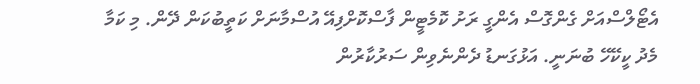އެޓޯލްސްއަށް ގެންގޮސް އެންގީ ރަށު ކޮމެޓީން ފާސްކޮށްފިއޭ އުސްމާނަށް ކަތީބުކަން ދޭން. މި ކަމާ މެދު ކީކޭހޭ ބުނަނީ. އަޅުގަނޑު ދެންނެވިން ސަރުކާރުން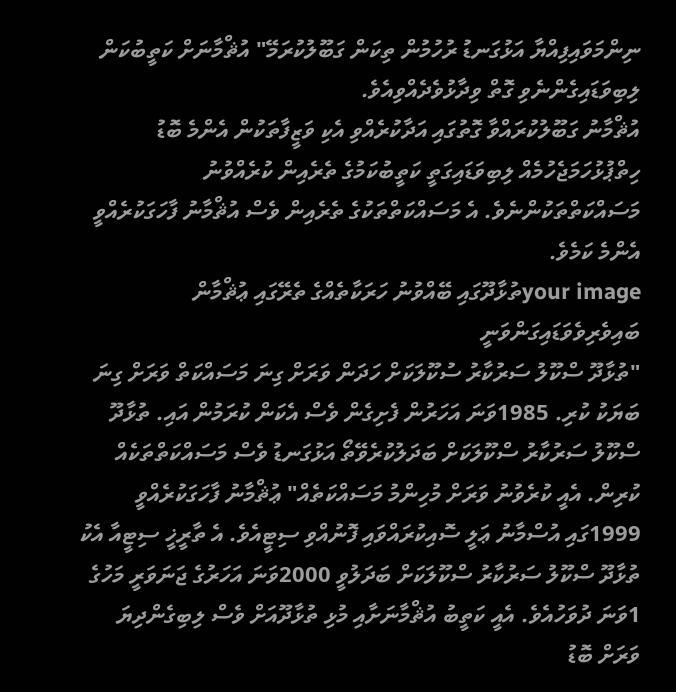ނިންމަވައިފިއްޔާ އަޅުގަނޑު ރުހުމުން ތިކަން ގަބޫލުކުރަމޭ" އުޘްމާނަށް ކަތީބުކަން ލިބިވަޑައިގެންނެވި ގޮތް ވިދާޅުވެދެއްވިއެވެ.
އުޘްމާނު ގަބޫލުކުރައްވާ ގޮތުގައި އަދާކުރެއްވި އެކި ވަޒީފާތަކުން އެންމެ ބޮޑު ހިތްޕުޅުހަމަޖެހުމެއް ލިބިވަޑައިގަތީ ކަތީބުކަމުގެ ތެރެއިން ކުރެއްވުނު މަސައްކަތްތަކުންނެވެ. އެ މަސައްކަތްތަކުގެ ތެރެއިން ވެސް އުޘްމާނު ފާހަގަކުރެއްވީ އެންމެ ކަމެވެ.
your imageތުޅާދޫގައި ބޭއްވުނު ހަރަކާތެއްގެ ތެރޭގައި ޢުޘްމާން ބައިވެރިވެވަޑައިގަންވަނީ
"ތުޅާދޫ ސްކޫލު ސަރުކާރު ސުކޫލަކަށް ހަދަން ވަރަށް ގިނަ މަސައްކަތް ވަރަށް ގިނަ ބަޔަކު ކުރި. 1985ވަނަ އަހަރުން ފެށިގެން ވެސް އެކަން ކުރަމުން އައި. ތުޅާދޫ ސްކޫލު ސަރުކާރު ސްކޫލަކަށް ބަދަލުކުރެވޭތޯ އަޅުގަނޑު ވެސް މަސައްކަތްތަކެއް ކުރިން. އެއީ ކުރެވުނު ވަރަށް މުހިންމު މަސައްކަތެއް" ޢުޘްމާނު ފާހަގަކުރެއްވީ 1999ގައި އުސްމާނު ޢަލީ ސޮއިކުރައްވައި ފޮނުއްވި ސިޓީއެވެ. އެ ތާރީޚީ ސިޓީއާ އެކު ތުޅާދޫ ސްކޫލު ސަރުކާރު ސްކޫލަކަށް ބަދަލުވީ 2000ވަނަ އަހަރުގެ ޖަނަވަރީ މަހުގެ 1ވަނަ ދުވަހުއެވެ. އެއީ ކަތީބު އުޘްމާނަށާއި މުޅި ތުޅާދޫއަށް ވެސް ލިބިގެންދިޔަ ވަރަށް ބޮޑު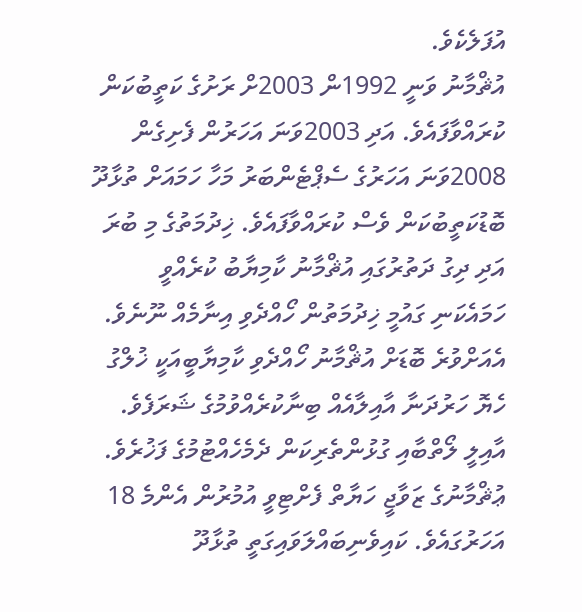އުފަލެކެވެ.
އުޘްމާނު ވަނީ 1992ން 2003ށް ރަށުގެ ކަތީބުކަން ކުރައްވާފައެވެ. އަދި 2003ވަނަ އަހަރުން ފެށިގެން 2008ވަނަ އަހަރުގެ ސެޕްޓެންބަރު މަހާ ހަމައަށް ތުޅާދޫ ބޮޑުކަތީބުކަން ވެސް ކުރައްވާފައެވެ. ޚިދުމަތުގެ މި ބުރަ އަދި ދިގު ދަތުރުގައި އުޘްމާނު ކާމިޔާބު ކުރެއްވީ ހަމައެކަނި ގައުމީ ޚިދުމަތުން ހޯއްދެވި އިނާމެއް ނޫނެވެ. އެއަށްވުރެ ބޮޑަށް އުޘްމާނު ހޯއްދެވި ކާމިޔާބީއަކީ ޚުލްގު ހެޔޮ ހަރުދަނާ އާއިލާއެއް ބިނާކުރެއްވުމުގެ ޝަރަފެވެ. އާއިލީ ލޯތްބާއި ގުޅުންތެރިކަން ދެމެހެއްޓުމުގެ ފަޚުރެވެ.
ޢުޘްމާނުގެ ޒަވާޖީ ހަޔާތް ފެށްޓިވީ އުމުރުން އެންމެ 18 އަހަރުގައެވެ. ކައިވެނިބައްލަވައިގަތީ ތުޅާދޫ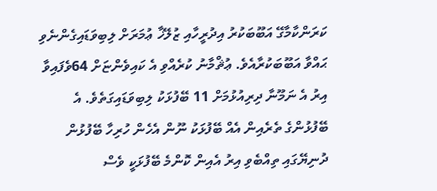ކަރަންކާމާގޭ އަބޫބަކުރު އިދުރީހާއި ޒުލޭޚާ ޢުމަރަށް ލިބިވަޑައިގެންނެވި ޙައްވާ އަބޫބަކުރާއެވެ. ޢުޘްމާނު ކުރެއްވި އެ ކައިވެންޏަށް 64ވެފައިވާ އިރު އެ ނަމޫނާ ދިރިއުޅުމަށް 11 ބޭފުޅަކު ލިބިވަޑައިގަތެވެ. އެ ބޭފުޅުންގެ ތެރެއިން އެއް ބޭފުޅަކު ނޫން އެހެން ހުރިހާ ބޭފުޅުން ދުނިޔޭގައި ތިއްބެވި އިރު އެއިން ކޮންމެ ބޭފުޅަކީ ވެސް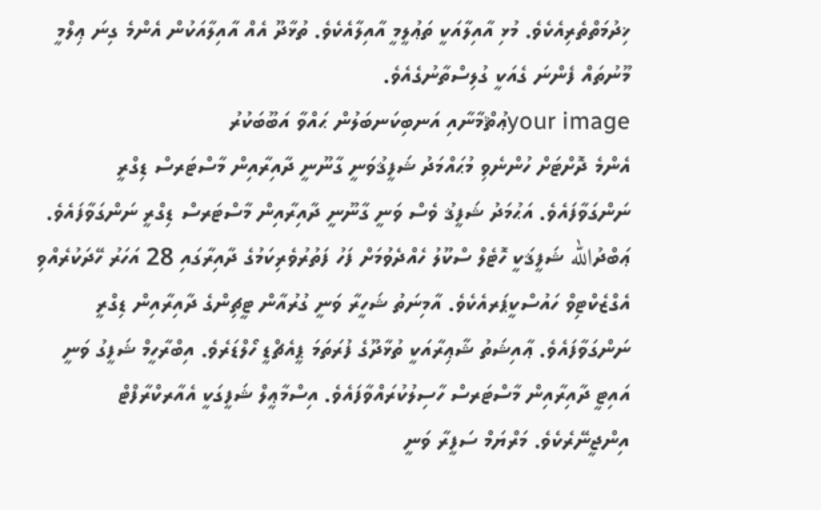ޚިދުމަތްތެރިއެކެވެ. މުޅި އާއިލާއަކީ ތަޢުލީމީ އާއިލާއެކެވެ. ތުޅާދޫ އެއް އާއިލާއަކުން އެންމެ ގިނަ ޢިލްމީ މޫނުތައް ފެންނަ ގެއަކީ ގުލިސްތާނުގެއެވެ.
your imageޢުޘްމާނާއި އަނބިކަނބަލުން ޙައްވާ އަބޫބަކުރު
އެންމެ ދޮށްޓަށް ހުންނެވި މުޙައްމަދު ޝަފީޤުވަނީ ގާނޫނީ ދާއިރާއިން މާސްޓަރސް ޑިގްރީ ނަންގަވާފައެވެ. އަޙުމަދު ޝަފީޤު ވެސް ވަނީ ގާނޫނީ ދާއިރާއިން މާސްޓަރސް ޑިގްރީ ނަންގަވާފައެވެ. ޢަބްދުالله ޝަފީޤަކީ ހޮޓެލް ސްކޫލު ހެއްދެވުމަށް ފަހު ފަތުރުވެރިކަމުގެ ދާއިރާގައި 28 އަހަރު ހޭދަކުރެއްވި އެގްޒެކްޓިވް ހައުސްކީޕަރއެކެވެ. އާމިނަތު ޝަހީރާ ވަނީ ގުރުއާން ޓީޗިންގެ ދާއިރާއިން ޑިގްރީ ނަންގަވާފައެވެ. ޢާއިޝަތު ޝާޢިރާއަކީ ތުޅާދޫގެ ފުރަތަމަ ޕީއެޗްޑީ ހޯލްޑަރެވެ. އިބްރާހީމް ޝަފީގު ވަނީ އައިޓީ ދާއިރާއިން މާސްޓަރސް ހާސިލުކުރައްވާފައެވެ. އިސްމާޢީލް ޝަފީގަކީ އެއާރކްރާފްޓް އިންޖީނޭރެކެވެ. މަރްޔަމް ސަފީރާ ވަނީ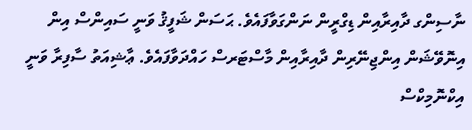ނާސިންގ ދާއިރާއިން ޑިގްރީން ނަންގަވާފައެވެ. ޙަސަން ޝަފީޤު ވަނީ ސައިންސް އިން އިނޮވޭޝަން އިންޖިނޭރިން ދާއިރާއިން މާސްޓަރސް ހައްދަވާފައެވެ. ޢާޝިއަތު ސާފިރާ ވަނީ އިކްނޮމިކްސް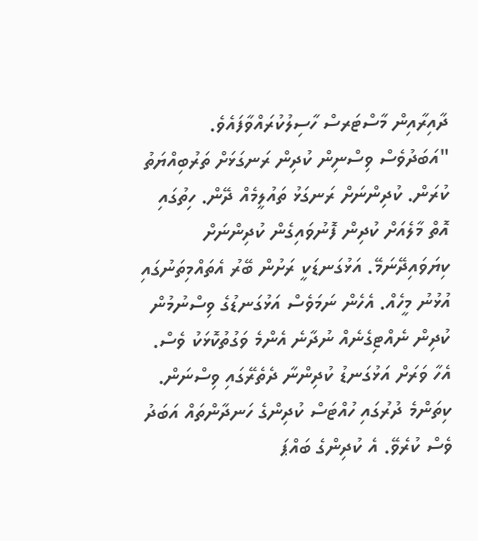ދާއިރާއިން މާސްޓަރސް ހާސިލުކުރައްވާފައެވެ.
"އަބަދުވެސް ވިސްނިން ކުދިން ރަނގަޅަށް ތަރުބިއްޔަތު ކުރަން. ކުދިންނަށް ރަނގަޅު ތައުލީމެއް ދޭން. ހިތުގައި އޮތް މާލެއަށް ކުދިން ފޮނުވައިގެން ކުދިންނަށް ކިޔަވައިދޭނަމޭ. އަޅުގަނޑަކީ ރަށުން ބޭރު އެތައްމިތަނުގައި އުޅުނު މީހެއް. އެހެން ނަމަވެސް އަޅުގަނޑުގެ ވިސްނުމުން ކުދިން ނެއްޓިގެނެއް ނުދާނެ އެންމެ ވަގުތުކޮޅަކު ވެސް. އެހާ ވަރަށް އަޅުގަނޑު ކުދިންނާ ދެތެރޭގައި ވިސްނަން. ކިތަންމެ ދުރުގައި ހުއްޓަސް ކުދިންގެ ހަނދާންތައް އަބަދު ވެސް ކުރެވޭ. އެ ކުދިންގެ ބައްޕަ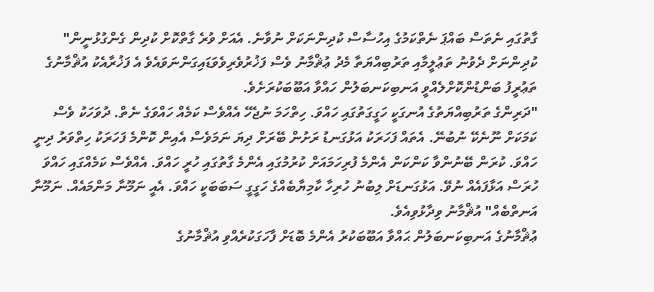ގާތުގައި ނެތަސް ބައްޕަ ނެތްކަމުގެ އިހުސާސް ކުދިންނަކަށް ނުވާނެ. އެއަށް ވުރެ ގާތްކޮށް ކުދިން ގެންގުޅުނީން" ކުދިންނަށް ދެވުނު ތަޢުލީމާއި ތަރުބިއްޔަތާ މެދު ޢުޘްމާނު ވެސް ފަޚުރުވެރިވެވަޑައިގަންނަވައެވެ އެ ފަޚުރާއެކު އުޘްމާނުގެ ތަޢުރީފު ބަންޑުންކޮށްލެއްވީ އަނބިކަނބަލުން ހައްވާ އަބޫބަކުރަށެވެ.
"ދަރިންގެ ތަރުބިއްޔަތުގެ އުނގަކީ ހަގީގަތުގައި ހައްވަ. ހިތްހަމަ ނުޖެހޭ އެއްވެސް ކަމެއް ހައްވަގެ ނެތް. ދުވަހަކު ވެސް ކަމަކަށް ނޫނެކޭ ނުބުނޭ. އެތައް ފަހަރަކު އަޅުގަނޑު ރަށުން ބޭރަށް ދިޔަ ނަމަވެސް އެއިން ކޮންމެ ފަހަރަކު ހިތްވަރު ދިނީ ހައްވަ. ކުރަން ބޭނުންވާ ކަންކަން އެންމެ ފުރިހަމައަށް ކުރުމުގައި އެންމެ ގާތުގައި ހުރީ ހައްވަ. އެއްވެސް ކަމެއްގައި ހައްވަ ހުރަސް އަޅާފައެއް ނުވޭ. އަޅުގަނޑަށް ލިބުނު ހުރިހާ ކާމިޔާބެއްގެ ހަގީގީ ސަބަބަކީ ހައްވަ. އެއީ ނަމޫނާ މަންމައެއް. ނަމޫނާ އަނތްބެއް" އުޘްމާނު ވިދާޅުވިއެވެ.
ޢުޘްމާނުގެ އަނބިކަނބަލުން ޙައްވާ އަބޫބަކުރު އެންމެ ބޮޑަށް ފާހަގަކުރެއްވި އުޘްމާނުގެ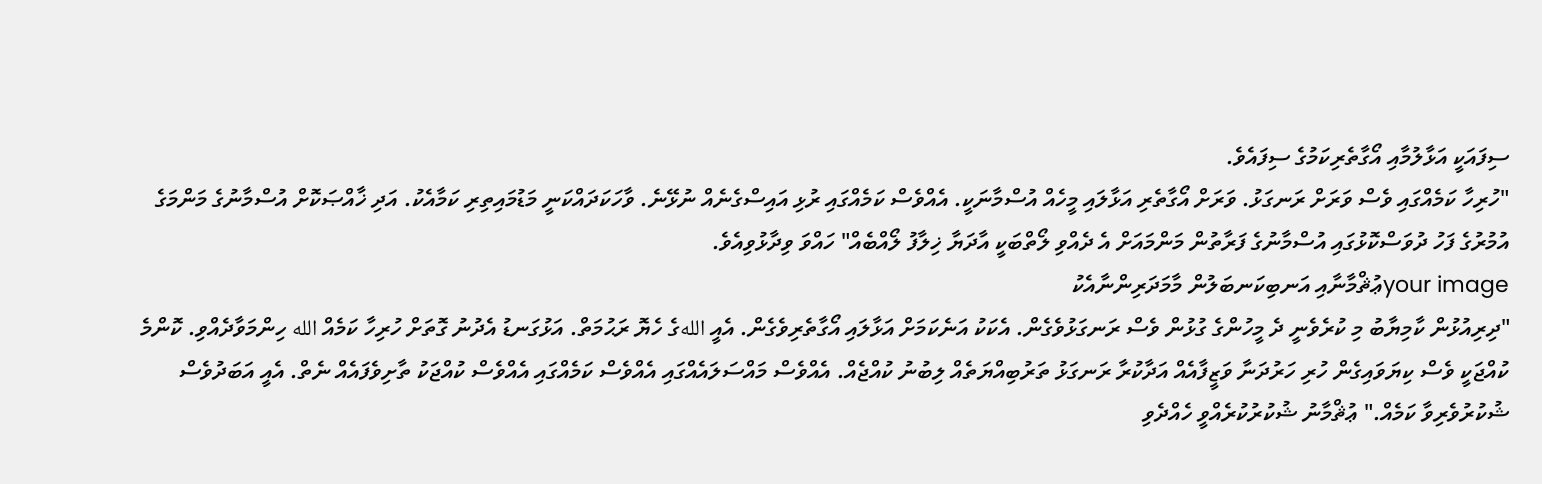ސިފައަކީ އަޅާލުމާއި އޯގާތެރިކަމުގެ ސިފައެވެ.
"ހުރިހާ ކަމެއްގައި ވެސް ވަރަށް ރަނގަޅު. ވަރަށް އޯގާތެރި އަޅާލައި މީހެއް އުސްމާނަކީ. އެއްވެސް ކަމެއްގައި ރުޅި އައިސްގެނެއް ނުޅޭނެ. ވާހަކަދައްކަނީ މަޑުމައިތިރި ކަމާއެކު. އަދި ޚާއްޞަކޮށް އުސްމާނުގެ މަންމަގެ އުމުރުގެ ފަހު ދުވަސްކޮޅުގައި އުސްމާނުގެ ފަރާތުން މަންމައަށް އެ ދެއްވި ލޯތްބަކީ އާދަޔާ ޚިލާފު ލޯއްބެއް" ހައްވަ ވިދާޅުވިއެވެ.
your imageޢުޘްމާނާއި އަނބިކަނބަލުން މާމަދަރިންނާއެކު
"ދިރިއުޅުން ކާމިޔާބު މި ކުރެވެނީ ދެ މީހުންގެ ގުޅުން ވެސް ރަނގަޅުވެގެން. އެކަކު އަނެކަމަށް އަޅާލައި އޯގާތެރިވެގެން. އެއީ اللهގެ ހެޔޮ ރަޙުމަތް. އަޅުގަނޑު އެދުނު ގޮތަށް ހުރިހާ ކަމެއް الله ހިންމަވާދެއްވި. ކޮންމެ ކުއްޖަކީ ވެސް ކިޔަވައިގެން ހުރި ހަރުދަނާ ވަޒީފާއެއް އަދާކުރާ ރަނގަޅު ތަރުބިއްޔަތެއް ލިބުނު ކުއްޖެއް. އެއްވެސް މައްސަލައެއްގައި އެއްވެސް ކަމެއްގައި އެއްވެސް ކުއްޖަކު ތާށިވެފައެއް ނެތް. އެއީ އަބަދުވެސް ޝުކުރުވެރިވާ ކަމެއް." ޢުޘްމާނު ޝުކުރުކުރެއްވީ ހެއްދެވި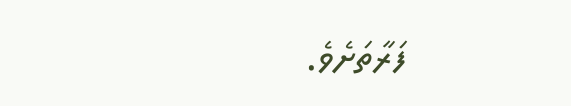ފަރާތަށެވެ.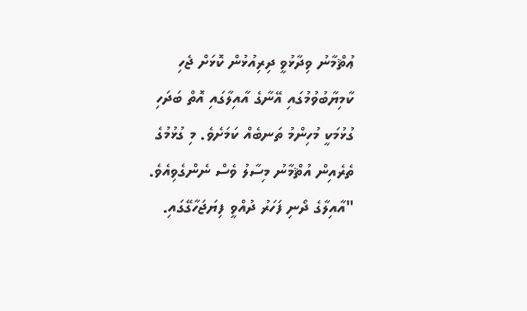ޢުޘްމާނު ވިދާޅުވީ ދިރިއުޅުން ކޮޅަށް ޖެހި ކާމިޔާބުވުމުގައި އޭނާގެ އާއިލާގައި އޮތް ބަދަހި ގުޅުމަކީ މުހިންމު ތަނބެއް ކަމަށެވެ. މި ގުޅުމުގެ ތެރެއިން އުޘްމާނު މިސާލު ވެސް ނެންގެވިއެވެ.
"އާއިލާގެ ދޯނި ފަހަރު ދުއްވީ ފިޔަޖަހާގޭގައި.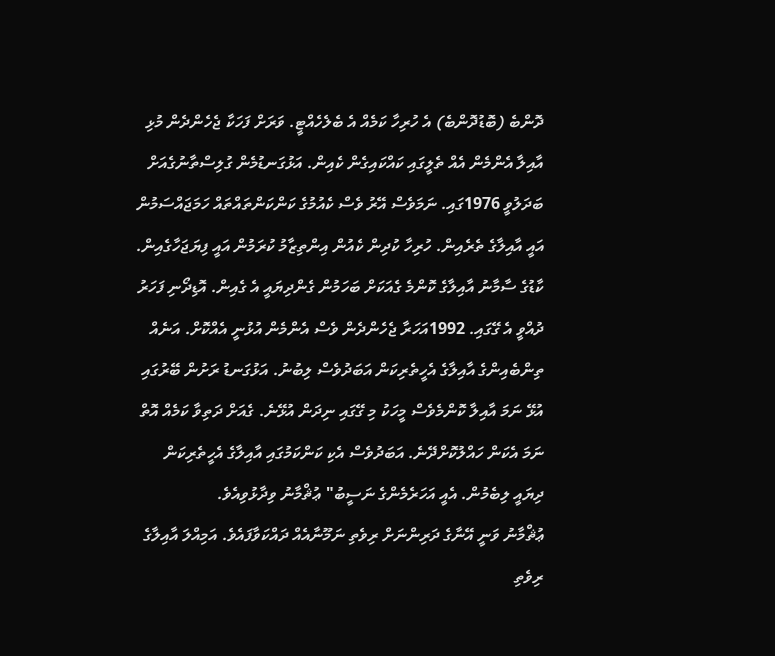ދޮންބެ (ބޮޑުދޮންބެ) އެ ހުރިހާ ކަމެއް އެ ބެލެހެއްޓީ. ވަރަށް ފަހަކާ ޖެހެންދެން މުޅި އާއިލާ އެންމެން އެއް ތެލީގައި ކައްކައިގެން ކެއިން. އަޅުގަނޑުމެން ގުލިސްތާނުގެއަށް ބަދަލުވީ 1976ގައި. ނަމަވެސް އޭރު ވެސް ކެއުމުގެ ކަންކަންތައްތައް ހަމަޖައްސަމުން އައީ އާއިލާގެ ތެރެއިން. ހުރިހާ ކުދިން ކެއުން އިންތިޒާމު ކުރަމުން އައީ ފިޔަޖަހާގެއިން. ކާޑުގެ ސާމާނު އާއިލާގެ ކޮންމެ ގެއަކަށް ބަހަމުން ގެންދިޔައީ އެ ގެއިން. އޮޑިދޯނި ފަހަރު ދުއްވީ އެ ގޭގައި. 1992އަހަރާ ޖެހެންދެން ވެސް އެންމެން އުޅުނީ އެއްކޮށް. އަނެއް ތިންބެއިންގެ އާއިލާގެ އެހީތެރިކަން އަބަދުވެސް ލިބުނު. އަޅުގަނޑު ރަށުން ބޭރުގައި އުޅޭ ނަމަ އާއިލާ ކޮންމެވެސް މީހަކު މި ގޭގައި ނިދަން އުޅޭނެ. ގެއަށް ދަތިވާ ކަމެއް އޮތް ނަމަ އެކަން ހައްލުކޮށްދޭނެ. އަބަދުވެސް އެކި ކަންކަމުގައި އާއިލާގެ އެހީތެރިކަން ދިޔައީ ލިބެމުން. އެއީ އަހަރެމެންގެ ނަސީބު" ޢުޘްމާނު ވިދާޅުވިއެވެ.
ޢުޘްމާނު ވަނީ އޭނާގެ ދަރިންނަށް ރިވެތި ނަމޫނާއެއް ދައްކަވާފައެވެ. އަމިއްލަ އާއިލާގެ ރިވެތި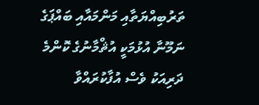ތަރުބިއްޔަތާއި މަންމައާއި ބައްޕަގެ ނަމޫނާ އުޅުމަކީ އުޘްމާނުގެ ކޮންމެ ދަރިއަކު ވެސް އުފާކުރައްވާ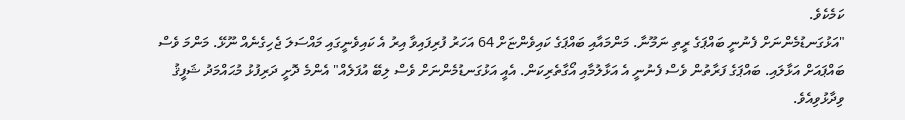ކަމެކެވެ.
"އަޅުގަނޑުމެންނަށް ފެނުނީ ބައްޕަގެ ރީތި ނަމޫނާ. މަންމައާއި ބައްޕަގެ ކައިވެންޏަށް 64 އަހަރު ފުރިފައިވާ އިރު އެ ކައިވެނީގައި މައްސަލަ ޖެހިގެނެއް ނޫޅޭ. މަންމަ ވެސް ބައްޕައަށް އަޅާލައި. ބައްޕަގެ ފަރާތުން ވެސް ފެނުނީ އެ އަޅާލުމާއި އޯގާތެރިކަން. އެއީ އަޅުގަނޑުމެންނަށް ވެސް ލިބޭ އުފަލެއް" އެންމެ ދޮށީ ދަރިފުޅު މުޙައްމަދު ޝަފީޤު ވިދާޅުވިއެވެ.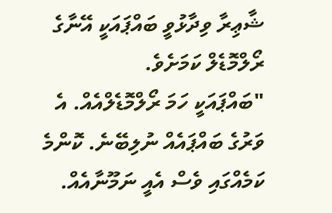ޝާޢިރާ ވިދާޅުވީ ބައްޕައަކީ އޭނާގެ ރޯލްމޮޑެލް ކަމަށެވެ.
"ބައްޕައަކީ ހަމަ ރޯލްމޮޑެލްއެއް. އެ ވަރުގެ ބައްޕައެއް ނުލިބޭނެ. ކޮންމެ ކަމެއްގައި ވެސް އެއީ ނަމޫނާއެއް.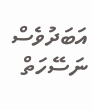އަބަދުވެސް ނަސޭހަތް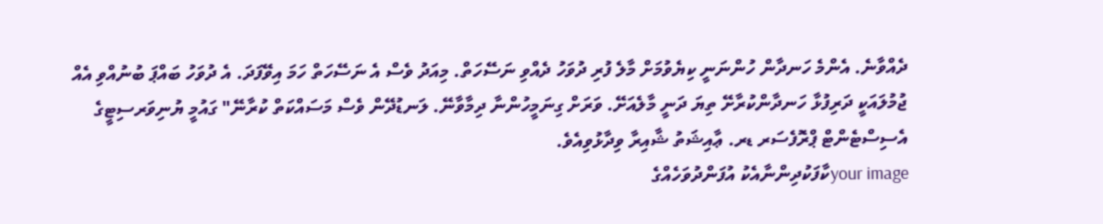ދެއްވާނެ. އެންމެ ހަނދާން ހުންނަނީ ކިޔެވުމަށް މާލެ ފުރި ދުވަހު ދެއްވި ނަސޭހަތް. މިއަދު ވެސް އެ ނަސޭހަތް ހަމަ އިވޭފަދަ. އެ ދުވަހު ބައްޕަ ބުނުއްވި އެއް ޖުމުލައަކީ ދަރިފުޅާ ހަނދާންކުރާށޭ ތިޔަ ދަނީ މާލެއަށޭ. ވަރަށް ގިނަމީހުންނާ ދިމާވާނޭ. ލަނޑުދޭން ވެސް މަސައްކަތް ކުރާނޭ" ގައުމީ ޔުނިވަރސިޓީގެ އެސިސްޓެންޓް ޕްރޮފެސަރ ޑރ. ޢާއިޝަތު ޝާއިރާ ވިދާޅުވިއެވެ.
your imageކާފަކުދިންނާއެކު އުފަންދުވަހެއްގެ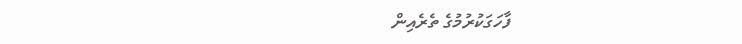ފާހަގަކުރުމުގެ ތެރެއިން